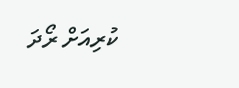ކުރިއަށް ރޯދަ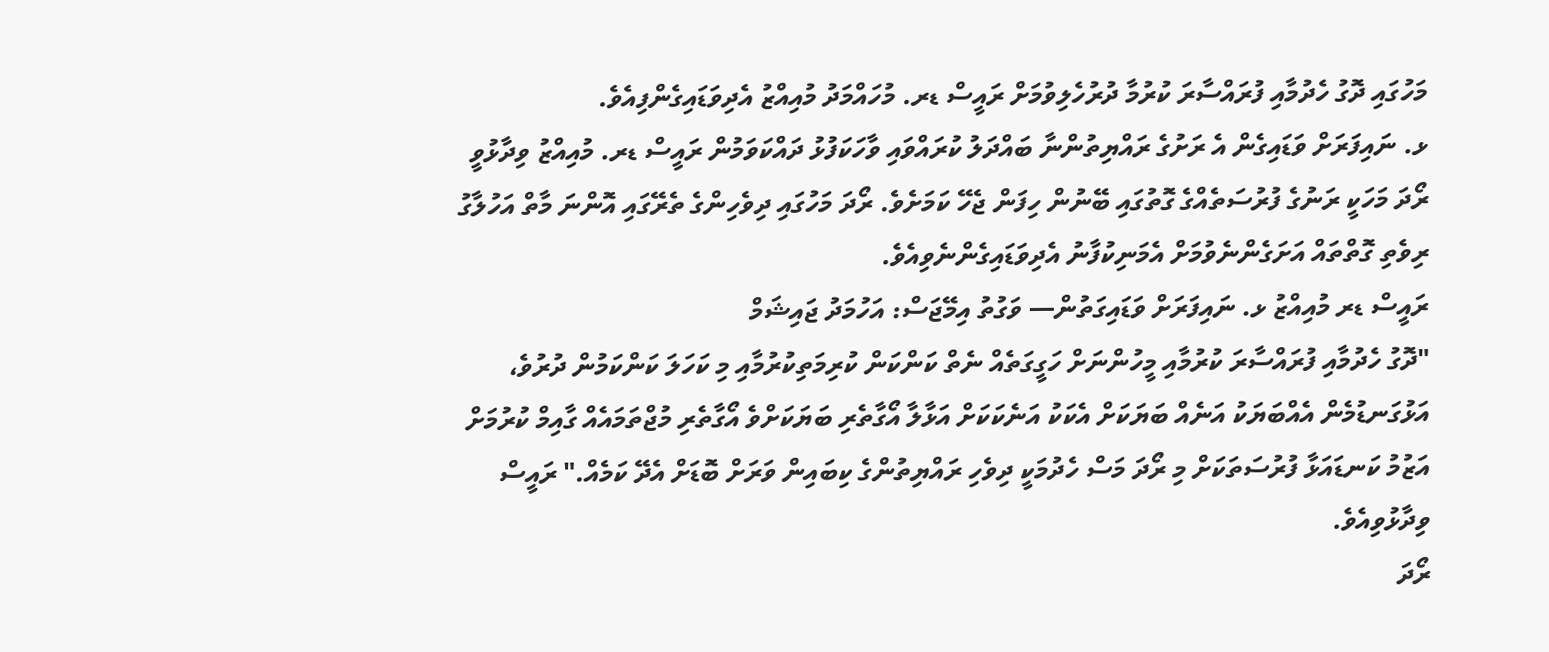މަހުގައި ދޮގު ހެދުމާއި ފުރައްސާރަ ކުރުމާ ދުރުހެލިވުމަށް ރައީސް ޑރ. މުހައްމަދު މުއިއްޒު އެދިވަޑައިގެންފިއެވެ.
ޅ. ނައިފަރަށް ވަޑައިގެން އެ ރަށުގެ ރައްޔިތުންނާ ބައްދަލު ކުރައްވައި ވާހަކަފުޅު ދައްކަވަމުން ރައީސް ޑރ. މުއިއްޒު ވިދާޅުވީ ރޯދަ މަހަކީ ރަނުގެ ފުރުސަތެއްގެ ގޮތުގައި ބޭނުން ހިފަން ޖެހޭ ކަމަށެވެ. ރޯދަ މަހުގައި ދިވެހިންގެ ތެރޭގައި އޮންނަ މާތް އަހުލާގު ރިވެތި ގޮތްތައް އަށަގެންނެވުމަށް އެމަނިކުފާނު އެދިވަޑައިގެންނެވިއެވެ.
ރައީސް ޑރ މުއިއްޒު ޅ. ނައިފަރަށް ވަޑައިގަތުން— ވަގުތު އިމޭޖަސް: އަހުމަދު ޖައިޝަމް
"ދޮގު ހެދުމާއި ފުރައްސާރަ ކުރުމާއި މީހުންނަށް ހަގީގަތެއް ނެތް ކަންކަން ކުރިމަތިކުރުމާއި މި ކަހަލަ ކަންކަމުން ދުރުވެ، އަޅުގަނޑުމެން އެއްބަޔަކު އަނެއް ބަޔަކަށް އެކަކު އަނެކަކަށް އަޅާލާ އޯގާތެރި ބަޔަކަށްވެ އޯގާތެރި މުޖްތަމައެއް ގާއިމް ކުރުމަށް އަޒުމު ކަނޑައަޅާ ފުރުސަތަކަށް މި ރޯދަ މަސް ހެދުމަކީ ދިވެހި ރައްޔިތުންގެ ކިބައިން ވަރަށް ބޮޑަށް އެދޭ ކަމެއް." ރައީސް ވިދާޅުވިއެވެ.
ރޯދަ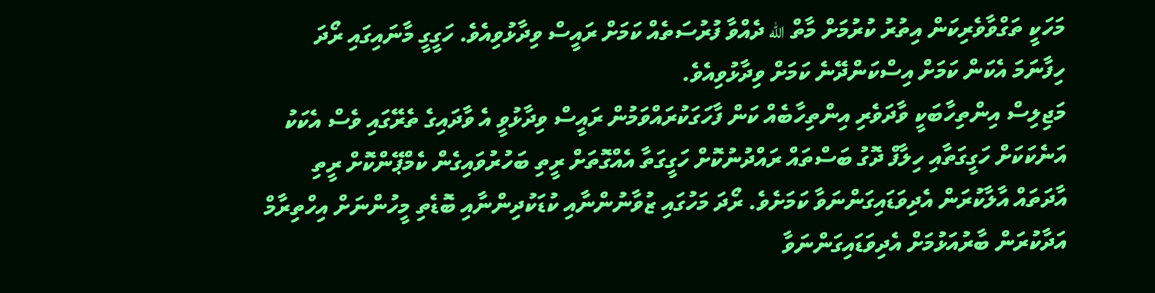މަހަކީ ތަގްވާވެރިކަން އިތުރު ކުރުމަށް މާތް الله ދެއްވާ ފުރުސަތެއް ކަމަށް ރައީސް ވިދާޅުވިއެވެ. ހަގީގީ މާނައިގައި ރޯދަ ހިފާނަމަ އެކަން ކަމަށް އިސްކަންދޭނެ ކަމަށް ވިދާޅުވިއެވެ.
މަޖިލިސް އިންތިހާބަކީ ވާދަވެރި އިންތިހާބެއް ކަން ފާހަގަކުރައްވަމުން ރައީސް ވިދާޅުވީ އެ ވާދައިގެ ތެރޭގައި ވެސް އެކަކު އަނެކަކަށް ހަގީގަތާއި ހިލާފް ދޮގު ބަސްތައް ރައްދުނުކޮށް ހަގީގަތާ އެއްގޮތަށް ރީތި ބަހުރުވައިގެން ކެމްޕޭންކޮށް ރީތި އާދަތައް އާލާކުރަން އެދިވަޑައިގަންނަވާ ކަމަށެވެ. ރޯދަ މަހުގައި ޒުވާނުންނާއި ކުޑަކުދިންނާއި ބޮޑެތި މީހުންނަށް އިހްތިރާމް އަދާކުރަން ބާރުއަޅުމަށް އެދިވަޑައިގަންނަވާ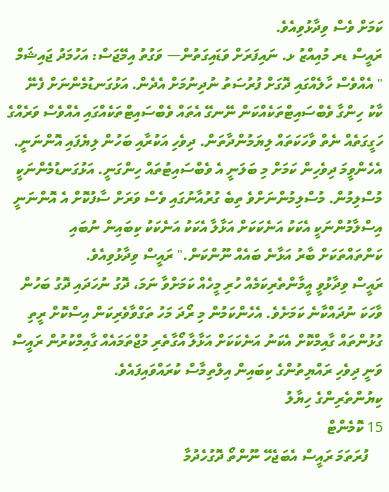ކަމަށް ވެސް ވިދާޅުވިއެވެ.
ރައީސް ޑރ މުއިއްޒު ޅ. ނައިފަރަށް ވަޑައިގަތުން— ވަގުތު އިމޭޖަސް: އަހުމަދު ޖައިޝަމް
" އެއްވެސް ހާލެއްގައި ދޮގަށް ފުރުސަތު ނުދިނުމަށް އެދެން. އަޅުގަނޑުމެންނަށް ފެނޭ ކާކު ހިންގާ ވެބްސައިޓްތަކެއްކަން ނޭނގޭ އެތައް ވެބްސައިޓްތަކެއްގައި އެއްވެސް ވަރެއްގެ ހަގީގަތެއް ނެތް ވާހަކަތައް ލިޔަމުންދާތަން. ދިވެހި އަކުރާއި ބަހުން ލިޔެފައި އޮންނަނީ. އެހެންވީމަ ދިވެހިން ކަމަށް މި ބަލަނީ އެ ވެބްސައިޓުތައް ހިންގަނީ. އަޅުގަނޑުމެންނަކީ މުސްލިމުން. މުސްލިމުންނަށްވެ ތިބެ ގުރުއާނުގައި ވެސް ވަރަށް ސާފުކޮށް އެ އޮންނަނީ އިސްލާމުންނަކީ އެކަކު އަނެކަކަށް އަޅާލާ އެކަކު އަނެކަކު ކިބައިން ނުބައި ކަންތައްތަކަށް ބާރު އަޅާނެ ބައެއް ނޫންކަން." ރައީސް ވިދާޅުވިއެވެ.
ރައީސް ވިދާޅުވީ އީމާންތެރިކަމެއް ހުރި މީހެއް ކަމަށްވާ ނަމަ، ދޮގު ނުހަދައި ދޮގު ބަހުން ވާހަކަ ނުދައްކާނެ ކަމަށެވެ. އެހެންކަމުން މި ރޯދަ މަހު ތަގްވާވެރިކަން އިސްކޮށް ރީތި ގުޅުންތައް ގާއިމްކޮށް އެކަނު އަނެކަކަށް އަޅާލާ އޯގާތެރި މުޖްތަމައެއް ގާއިމްކުރުން ރައީސް ވަނީ ދިވެހި ރައްޔިތުންގެ ކިބައިން އިލްތިމާސް ކުރައްވައިފައެވެ.
ކިޔުންތެރިންގެ ހިޔާލު
15 ކޮމެންޓް
    ފުރަތަމަ ރައީސް އެބަޖެހޭ ނޫންތޯ ދޮގުހެދުމާ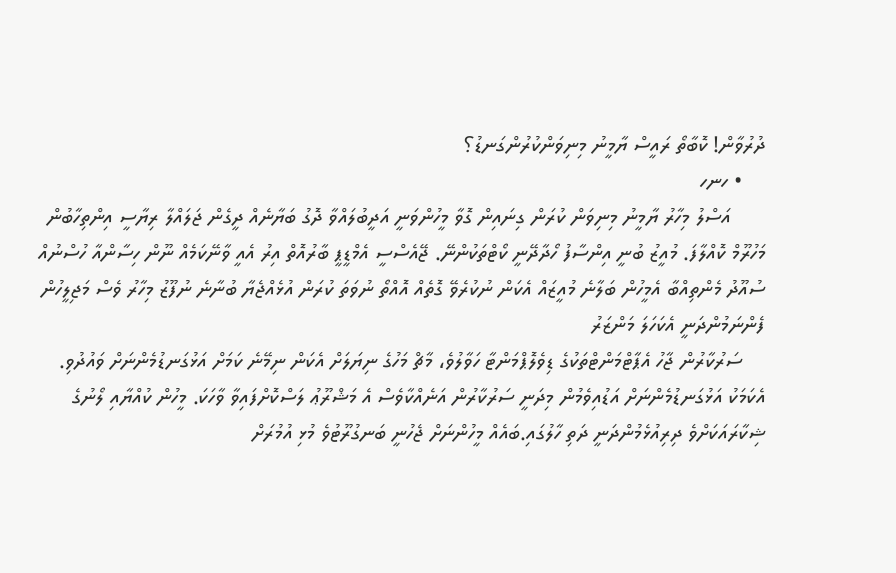ދުރުވާން! ކޮބާތޯ ރައީސް ޔާމީނު މިނިވަންކުރުންގަނޑު؟
    • ހނހ
      އަސްލު މިހާރު ޔާމީނު މިނިވަން ކުރަން ގިނައިން ގޮވާ މީހުންވަނީ އަދީބުލައްވާ ދޮގު ބަޔާނެއް ދީގެން ޖަލައްލާ ރިޔާސީ އިންތިހާބުން މަހުރޫމް ކޮއްލާފަ. މުއީޒު ބުނީ އިންސާފު ހޯދާދޭނީ ކޯޓްތަކުންނޭ. ޖޭއެސްސީ އެމްޑީޕީ ބާރުއޮތް އިރު އެއީ ވާނޭކަމެއް ނޫން ހިސާންއާ ހުސްނުއް ސުއޫދު މެންތިއްބާ އެމީހުން ބަލާނެ މުއީޒައް އެކަން ނުކުރެވޭ ގޮތެއް އޮއްތޯ ނުވަތަ ކުރަން އުޅެއްޖެޔާ ބުނާނެ ނުފޫޒު މިހާރު ވެސް މަޖިލީހުން ފެންނަމުންދަނީ އެކަހަލަ މަންޒަރު
    ސަރުކާރުން ޖާހު އެޕާޓްމަންޓްތަކުގެ ޑިވެލޮޕްމަންޓާ ހަވާލުވެ، މާޗް މަހުގެ ނިޔަލަށް އެކަން ނިމޭނެ ކަމަށް އަޅުގަނޑުމެންނަށް ވައުދުވި. އެކަމަކު އަޅުގަނޑުމެންނަށް އަޑުއިވެމުން މިދަނީ ސަރުކާރުން އަނެއްކާވެސް އެ މަޝްރޫޢު ލަސްކޮށްފައިވާ ވާހަކަ. މީހުން ކުއްޔާއި ލޯނުގެ ޝިކާރައަކަށްވެ ދިރިއުޅެމުންދަނީ ދަތި ހާލުގައި.ބައެއް މީހުންނަށް ޖެހުނީ ބަނގުރޫޓުވެ މުޅި އުމުރަށް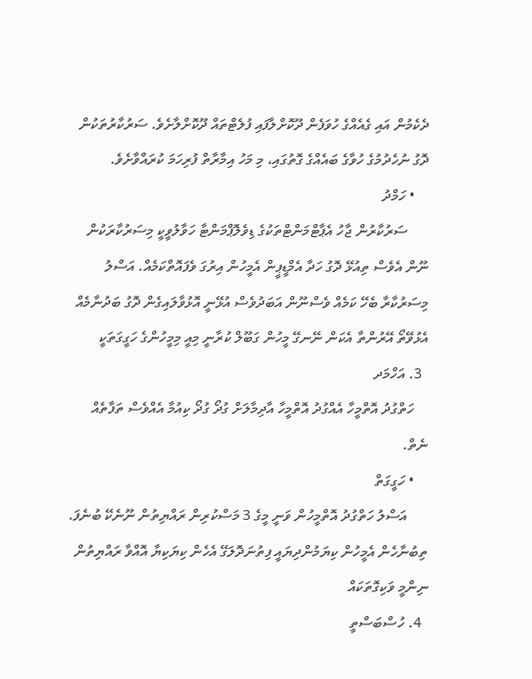ދެކެމުން އައި ގެއެއްގެ ހުވަފެން ދޫކޮށްލާފައި ފުލެޓްތައް ދޫކޮށްލާށެވެ. ސަރުކާރުތަކުން ދޮގު ނުހެދުމުގެ ހުވާގެ ބައެއްގެ ގޮތުގައި، މި މަހު އިމާރާތް ފުރިހަމަ ކުރައްވާށެވެ.
    • ހަމްދު
      ސަރުކާރުން ޖާހު އެޕާޓްމަންޓްތަކުގެ ޑިވެލޮޕްމަންޓާ ހަވާލުވީކީ މިސަރުކާރަކުން ނޫން އެވެސް ތިއުޅޭ ދޮގު ހަދާ އެމްޑީޕީން އެމީހުން އިރުގަ ވެފައޮތްކަމެއް. އަސްލު މިސަރުކާރާ ބެހޭ ކަމެއް ވެސްނޫން އަބަދުވެސް އުޅޭނީ އޮޅުވާލައިގެން ދޮގު ބަދުނާމެއް އެޅުވޭތޯ އޭރުންތާ އެކަން ނޭނގޭ މީހުން ގަބޫލް ކުރާނީ މިއީ މިމީހުންގެ ހަގީގަތަކީ
  3. އަހްމަދ
    ހަތްގުދު އޮތްމީހާ އެއްގުދު އޮތްމީހާ އާދިމާލަށް ގުދޯ ގުދޯ ކިއުމާ އެއްވެސް ތަފާތެއް ނެތް.
    • ހަގީގަތް
      އަސްލު ހަތްގުދު އޮތްމީހުން ވަނީ މީގެ 3 މަސްކުރިން ރައްޔިތުން ނޫނެކޭ ބުނެފަ. ތިބުނާހެން އެމީހުން ކިޔަމުންދިޔައީ ފިތުނަދޮލަގޭ އެހެން ކިޔަކިޔާ އޮއްވާ ރައްޔިތުން ނިންމީ ވަކިގޮތަކައް
  4. ހުސްބަސްތީ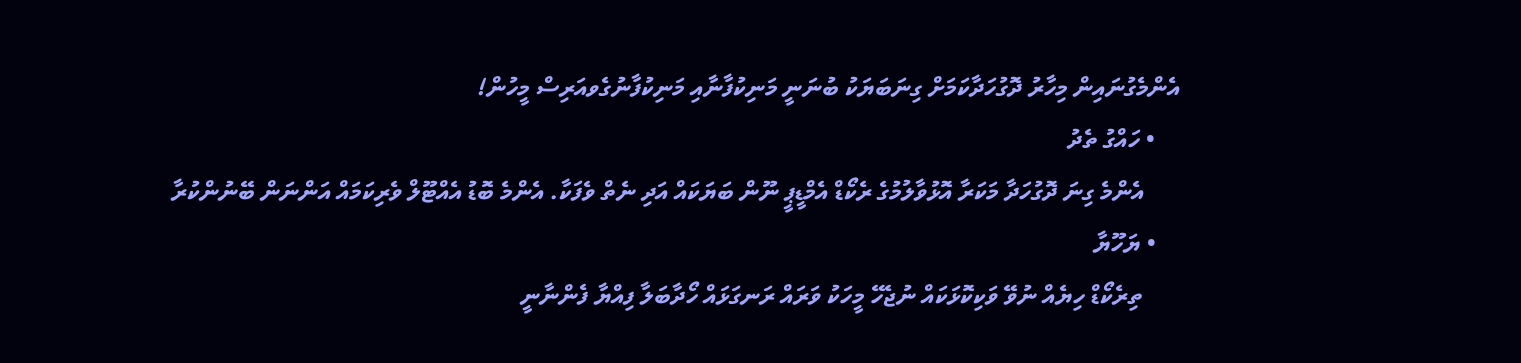އެންމެގުނައިން މިހާރު ދޮގުހަދާކަމަށް ގިނަބަޔަކު ބުނަނީ މަނިކުފާނާއި މަނިކުފާނުގެވއަރިސް މީހުން!
    • ހައްގު ތެދު
      އެންމެ ގިނަ ދޮގުހަދާ މަކަރާ އޮޅުވާލުމުގެ ރެކޯޑް އެމްޑީޕީ ނޫން ބަޔަކައް އަދި ނެތް ވެފަކާ. އެންމެ ބޮޑު އެއްޓޫލް ވެރިކަމައް އަންނަން ބޭނުންކުރާ
    • ޔަހޫޔާ
      ތިރެކޯޑް ހިޔެއް ނުވޭ ވަކިކޮޅަކައް ނުޖެހޭ މީހަކު ވަރައް ރަނގަޅައް ހޯދާބަލާ ފިއްޔާ ފެންނާނީ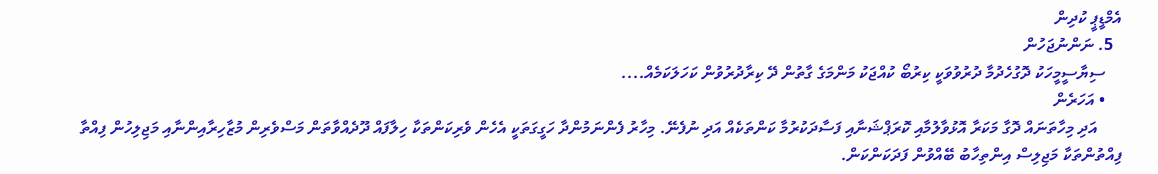އެމްޑީޕީ ކުދިން
  5. ނަންނުޖަހުން
    ސިޔާސީމީހަކު ދޮގުހެދުމާ ދުރުވުވަކީ ކިރުބޯ ކުއްޖަކު މަންމަގެ ގާތުން ދޭ ކިރާދުރުވުން ކަހަލަކަމެއް....
    • އަހަރެން
      އަދި މިހާތަނައް ދޮގާ މަކަރާ އޮޅުވާލުމާއި ކޮރަޕްޝަނާއި ފަސާދަކުރުމާ ކަންތަކެއް އަދި ނުފެނޭ. މިހާރު ފެންނަމުންދާ ހަގީގަތަކީ އެހެން ވެރިކަންތަކާ ހިލާފައް ދޫދެއްވާތަން މަސްވެރިން މުޒާހިރާއިންނާއި މަޖިލިހުން ފިއްތާ ފިއްތުންތަކާ މަޖިލިސް އިންތިހާބު ބޭއްވުން ފަދަކަންކަން.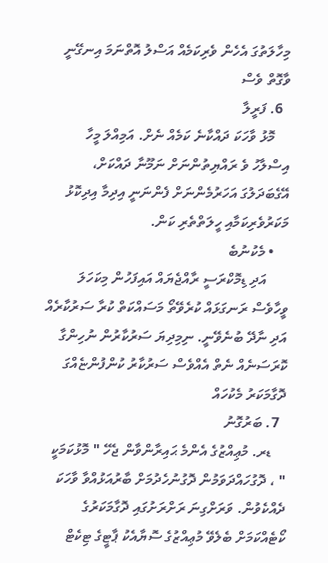މިހާލަތުގަ އެހެން ވެރިކަމެއް އަސްލު އޮތްނަމަ އިނގޭނީ ވާގޮތް ވެސް
  6. ފަރީލާ
    މޮޅު ވާހަކަ ދައްކާނެ ކަމެއް ނެށް. އަމިއްލަ މީހާ އިސްލާހު ވެ ރައްޔިތުންނަށް ނަމޫނާ ދައްކަށް، އޭގެބަދަލުގަ އަހަރުމެންނަށް ފެންނަނީ އިދިމާ އިދިކޮޅު މަކަރުވެރިކަމާއި ހީލަތްތެރި ކަން.
    • މެކުނުބެ
      އަދި ޑިމޮކްރަސީ ރާއްޖެޔައް އައިފަހުން މިކަހަލަ ވީހާވެސް ރަނގަޅައް ކުރެވޭތޯ މަސައްކަތް ކުރާ ސަރުކާރެއް އަދި ނާދޭ ބުނެވޭނީ. ނިމިދިޔަ ސަރުކާރުން ނުހިންގާ ކޮރަސަނެއް ނެތް އެއްވެސް ސަރުކާރު ކުންފުންޏެއްގަ ދޮގާމަކަރު މެކުހައް
  7. ބަރުގޮނު
    ޑރ. މުޢިއްޒުގެ އެންމެ ޙައިރާންވާން ޖެހޭ " މޮޅުކަމަކީ " ، ދޮގުހައްދަވަމުން ދޮގުނުހެދުމަށް ބާރުއަޅުއްވާ ވާހަކަ ދެއްކެވުން. ވަރަށްގިނަ ރަށްރަށުގައި ދޮގާމަކަރުގެ ކޯޓެއްކަމަށް ބެލެވޭ މުޢިއްޒުގެ ސޮޔާއެކު ޕާޓީގެ ޓިކެޓް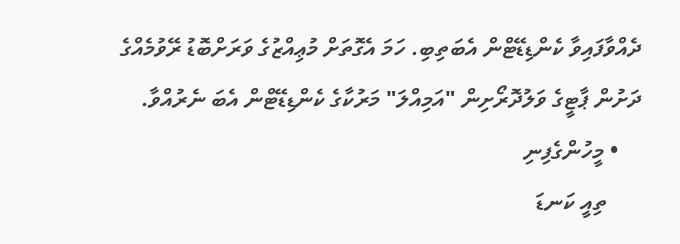ދެއްވާފައިވާ ކެންޑިޑޭޓްން އެބަތިބި. ހަމަ އެގޮތަށް މުޢިއްޒުގެ ވަރަށްބޮޑު ރޭވުމެއްގެ ދަށުން ޕާޓީގެ ވަލުދޮރޯށިން "އަމިއްލަ" މަރުކާގެ ކެންޑިޑޭޓްން އެބަ ނެރުއްވާ.
    • މީހުންގެފިނި
      ތިއީ ކަނޑަ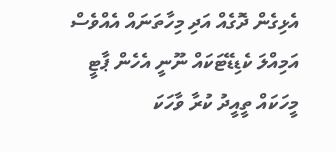އެޅިގެން ދޮގެއް އަދި މިހާތަނައް އެއްވެސް އަމިއްލަ ކެޑިޑޭޓަކައް ނޫނީ އެހެން ޕާޓީ މީހަކައް ތީއީދު ކުރާ ވާހަކަ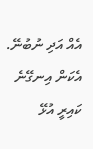އެއް އަދި ނުބުނޭ. އެކަން އިނގޭނެ ކައިރީ އުޅޭ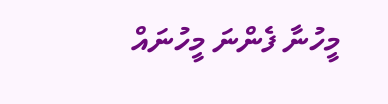މީހުނާ ފެންނަ މީހުނައް